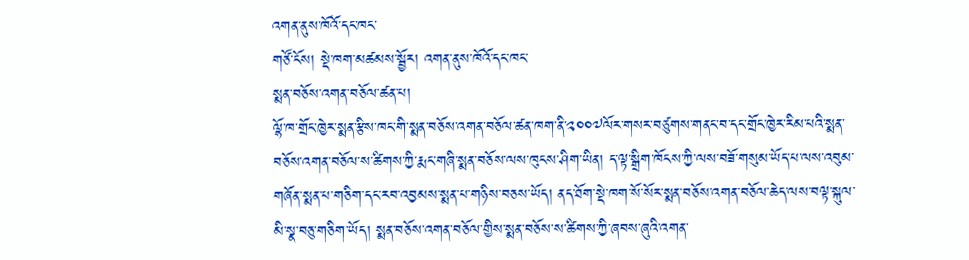འགན་ནུས་ཁོའོ་དང་ཁང་
གཙོ་ངོས། སྡེ་ཁག་མཚམས་སྦྱོར། འགན་ནུས་ཁོའོ་དང་ཁང་
སྨན་བཅོས་འགན་བཅོལ་ཚན་པ།
ལྷོ་ཁ་གྲོང་ཁྱེར་སྨན་རྩིས་ཁང་གི་སྨན་བཅོས་འགན་བཅོལ་ཚན་ཁག་ནི་༢༠༠༧ལོར་གསར་བཙུགས་གནང་བ་དང་གྲོང་ཁྱེར་རིམ་པའི་སྨན་བཅོས་འགན་བཅོལ་ས་ཚིགས་ཀྱི་རྨང་གཞི་སྨན་བཅོས་ལས་ཁུངས་ཤིག་ཡིན། ད་ལྟ་སྒྲིག་ཁོངས་ཀྱི་ལས་བཟོ་གསུམ་ཡོད་པ་ལས་འབུམ་གཞོན་སྨན་པ་གཅིག་དང་རབ་འབྱམས་སྨན་པ་གཉིས་བཅས་ཡོད། ནད་ཐོག་སྡེ་ཁག་སོ་སོར་སྨན་བཅོས་འགན་བཅོལ་ཆེད་ལས་བལྟ་སྐུལ་མི་སྣ་བཅུ་གཅིག་ཡོད། སྨན་བཅོས་འགན་བཅོལ་གྱིས་སྨན་བཅོས་ས་ཚིགས་ཀྱི་ཞབས་ཞུའི་འགན་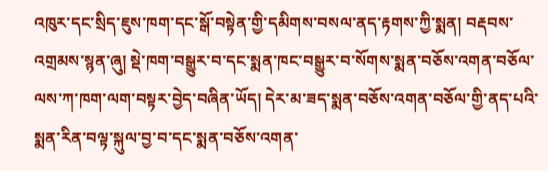འཁུར་དང་སྲིད་ཇུས་ཁག་དང་སྒོ་བསྟེན་གྱི་དམིགས་བསལ་ནད་རྟགས་ཀྱི་སྨན། བརྡབས་འགྲམས་སྙན་ཞུ། སྡེ་ཁག་བསྒྱུར་བ་དང་སྨན་ཁང་བསྒྱུར་བ་སོགས་སྨན་བཅོས་འགན་བཅོལ་ལས་ཀ་ཁག་ལག་བསྟར་བྱེད་བཞིན་ཡོད། དེར་མ་ཟད་སྨན་བཅོས་འགན་བཅོལ་གྱི་ནད་པའི་སྨན་རིན་བལྟ་སྐུལ་བྱ་བ་དང་སྨན་བཅོས་འགན་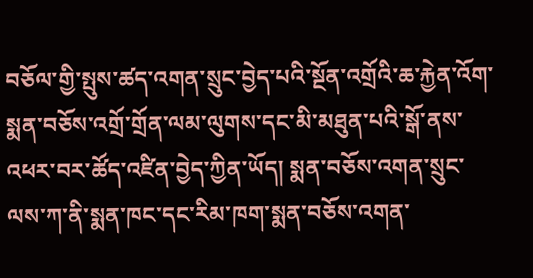བཅོལ་གྱི་སྤུས་ཚད་འགན་སྲུང་བྱེད་པའི་སྔོན་འགྲོའི་ཆ་རྐྱེན་འོག་སྨན་བཅོས་འགྲོ་གྲོན་ལམ་ལུགས་དང་མི་མཐུན་པའི་སྒོ་ནས་འཕར་བར་ཚོད་འཛིན་བྱེད་ཀྱིན་ཡོད། སྨན་བཅོས་འགན་སྲུང་ལས་ཀ་ནི་སྨན་ཁང་དང་རིམ་ཁག་སྨན་བཅོས་འགན་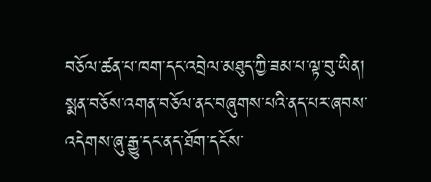བཅོལ་ཚན་པ་ཁག་དང་འབྲེལ་མཐུད་ཀྱི་ཟམ་པ་ལྟ་བུ་ཡིན། སྨན་བཅོས་འགན་བཅོལ་ནང་བཞུགས་པའི་ནད་པར་ཞབས་འདེགས་ཞུ་རྒྱུ་དང་ནད་ཐོག་དངོས་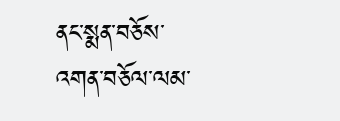ནང་སྨན་བཅོས་འགན་བཅོལ་ལམ་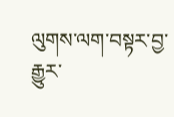ལུགས་ལག་བསྟར་བྱ་རྒྱུར་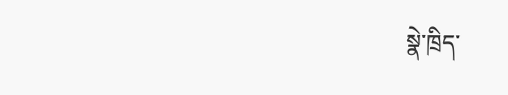སྣེ་ཁྲིད་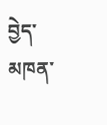བྱེད་མཁན་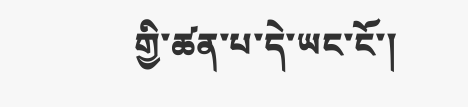གྱི་ཚན་པ་དེ་ཡང་ངོ་།